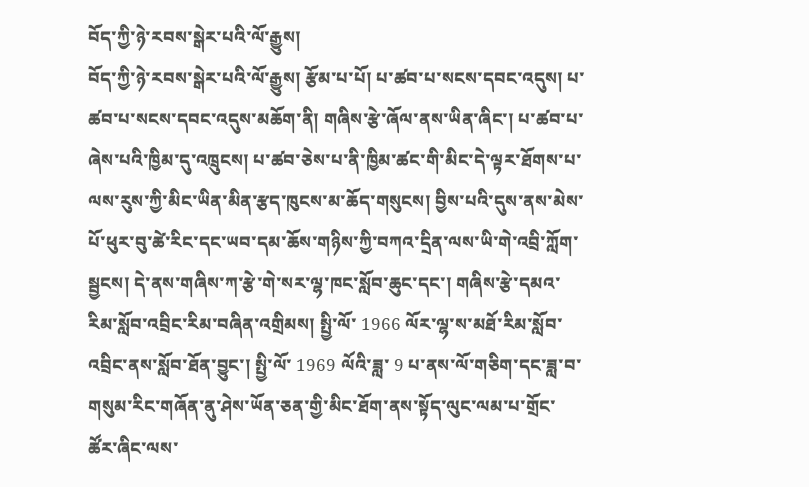བོད་ཀྱི་ཉེ་རབས་སྒེར་པའི་ལོ་རྒྱུས།
བོད་ཀྱི་ཉེ་རབས་སྒེར་པའི་ལོ་རྒྱུས། རྩོམ་པ་པོ། པ་ཚབ་པ་སངས་དབང་འདུས། པ་ཚབ་པ་སངས་དབང་འདུས་མཆོག་ནི། གཞིས་རྩེ་ཞོལ་ནས་ཡིན་ཞིང་། པ་ཚབ་པ་ཞེས་པའི་ཁྱིམ་དུ་འཁྲུངས། པ་ཚབ་ཅེས་པ་ནི་ཁྱིམ་ཚང་གི་མིང་དེ་ལྟར་ཐོགས་པ་ལས་རུས་ཀྱི་མིང་ཡིན་མིན་རྩད་ཁུངས་མ་ཆོད་གསུངས། བྱིས་པའི་དུས་ནས་མེས་པོ་ཕུར་བུ་ཚེ་རིང་དང་ཡབ་དམ་ཆོས་གཉིས་ཀྱི་བཀའ་དྲིན་ལས་ཡི་གེ་འབྲི་ཀློག་སྦྱངས། དེ་ནས་གཞིས་ཀ་རྩེ་གེ་སར་ལྷ་ཁང་སློབ་ཆུང་དང་། གཞིས་རྩེ་དམའ་རིམ་སློབ་འབྲིང་རིམ་བཞིན་འགྲིམས། སྤྱི་ལོ་ 1966 ལོར་ལྷ་ས་མཐོ་རིམ་སློབ་འབྲིང་ནས་སློབ་ཐོན་བྱུང་། སྤྱི་ལོ་ 1969 ལོའི་ཟླ་ 9 པ་ནས་ལོ་གཅིག་དང་ཟླ་བ་གསུམ་རིང་གཞོན་ནུ་ཤེས་ཡོན་ཅན་གྱི་མིང་ཐོག་ནས་སྟོད་ལུང་ལམ་པ་གྲོང་ཚོར་ཞིང་ལས་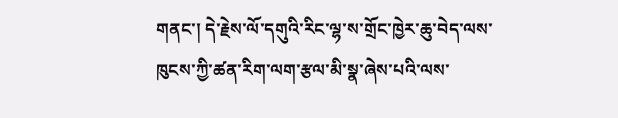གནང་། དེ་རྗེས་ལོ་དགུའི་རིང་ལྷ་ས་གྲོང་ཁྱེར་ཆུ་བེད་ལས་ཁུངས་ཀྱི་ཚན་རིག་ལག་རྩལ་མི་སྣ་ཞེས་པའི་ལས་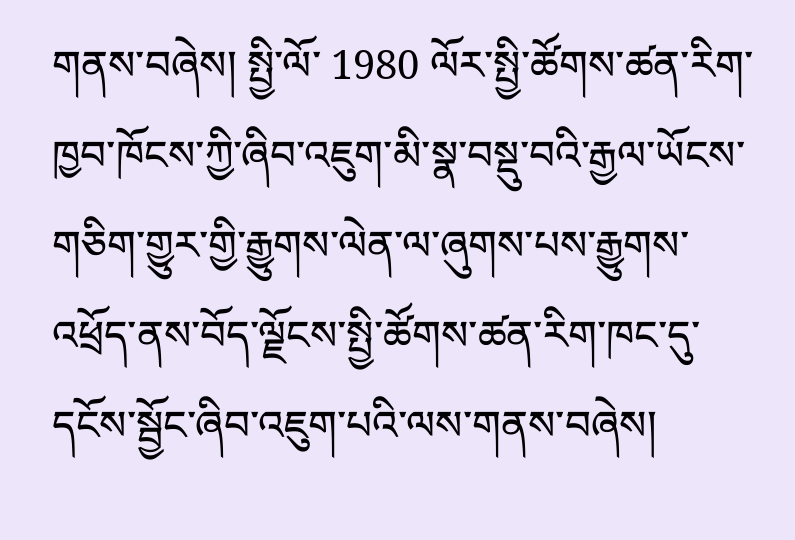གནས་བཞེས། སྤྱི་ལོ་ 1980 ལོར་སྤྱི་ཚོགས་ཚན་རིག་ཁྱབ་ཁོངས་ཀྱི་ཞིབ་འཇུག་མི་སྣ་བསྡུ་བའི་རྒྱལ་ཡོངས་གཅིག་གྱུར་གྱི་རྒྱུགས་ལེན་ལ་ཞུགས་པས་རྒྱུགས་འཕྲོད་ནས་བོད་ལྗོངས་སྤྱི་ཚོགས་ཚན་རིག་ཁང་དུ་དངོས་སྦྱོང་ཞིབ་འཇུག་པའི་ལས་གནས་བཞེས།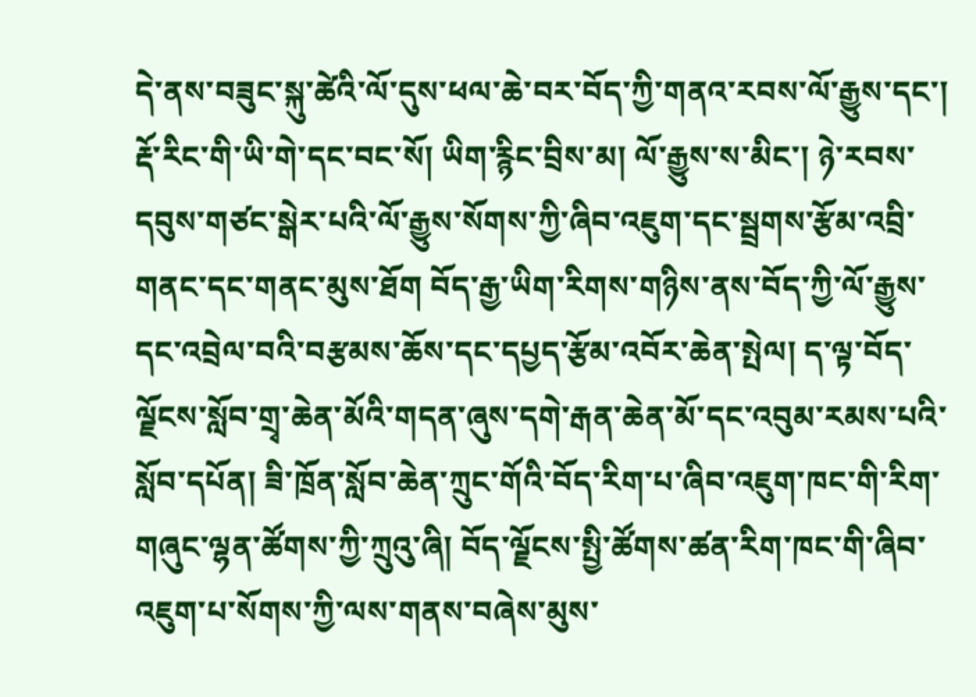དེ་ནས་བཟུང་སྐུ་ཚེའི་ལོ་དུས་ཕལ་ཆེ་བར་བོད་ཀྱི་གནའ་རབས་ལོ་རྒྱུས་དང་། རྡོ་རིང་གི་ཡི་གེ་དང་བང་སོ། ཡིག་རྙིང་བྲིས་མ། ལོ་རྒྱུས་ས་མིང་། ཉེ་རབས་དབུས་གཙང་སྒེར་པའི་ལོ་རྒྱུས་སོགས་ཀྱི་ཞིབ་འཇུག་དང་སྦྲགས་རྩོམ་འབྲི་གནང་དང་གནང་མུས་ཐོག བོད་རྒྱ་ཡིག་རིགས་གཉིས་ནས་བོད་ཀྱི་ལོ་རྒྱུས་དང་འབྲེལ་བའི་བརྩམས་ཆོས་དང་དཔྱད་རྩོམ་འབོར་ཆེན་སྤེལ། ད་ལྟ་བོད་ལྗོངས་སློབ་གྲྭ་ཆེན་མོའི་གདན་ཞུས་དགེ་རྒན་ཆེན་མོ་དང་འབུམ་རམས་པའི་སློབ་དཔོན། ཟི་ཁྲོན་སློབ་ཆེན་ཀྲུང་གོའི་བོད་རིག་པ་ཞིབ་འཇུག་ཁང་གི་རིག་གཞུང་ལྷན་ཚོགས་ཀྱི་ཀྲུའུ་ཞི། བོད་ལྗོངས་སྤྱི་ཚོགས་ཚན་རིག་ཁང་གི་ཞིབ་འཇུག་པ་སོགས་ཀྱི་ལས་གནས་བཞེས་མུས་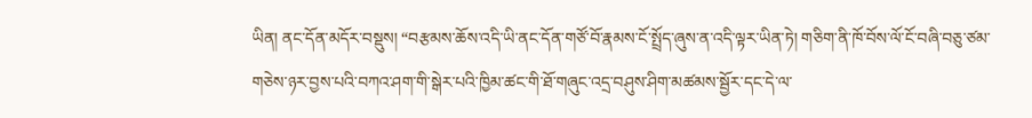ཡིན། ནང་དོན་མདོར་བསྡུས། “བརྩམས་ཆོས་འདི་ཡི་ནང་དོན་གཙོ་བོ་རྣམས་ངོ་སྤྲོད་ཞུས་ན་འདི་ལྟར་ཡིན་ཏེ། གཅིག་ནི་ཁོ་བོས་ལོ་ངོ་བཞི་བཅུ་ཙམ་གཅེས་ཉར་བྱས་པའི་བཀའ་ཤག་གི་སྒེར་པའི་ཁྱིམ་ཚང་གི་ཐོ་གཞུང་འདྲ་བཤུས་ཤིག་མཚམས་སྦྱོར་དང་དེ་ལ་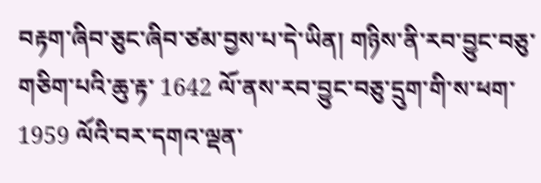བརྟག་ཞིབ་ཅུང་ཞིབ་ཙམ་བྱས་པ་དེ་ཡིན། གཉིས་ནི་རབ་བྱུང་བཅུ་གཅིག་པའི་ཆུ་རྟ་ 1642 ལོ་ནས་རབ་བྱུང་བཅུ་དྲུག་གི་ས་ཕག་ 1959 ལོའི་བར་དགའ་ལྡན་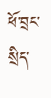ཕོ་བྲང་སྲིད་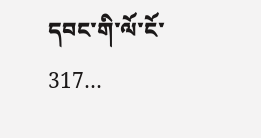དབང་གི་ལོ་ངོ་ 317…